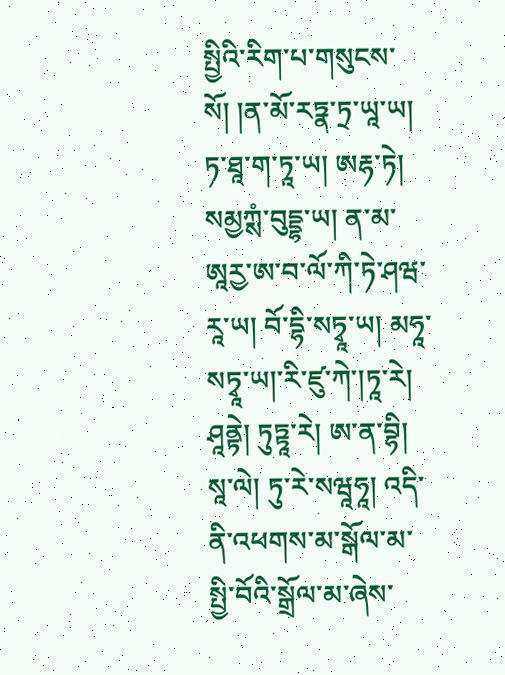སྤྱིའི་རིག་པ་གསུངས་སོ། །ན་མོ་རཏྣ་ཏྲ་ཡཱ་ཡ། ཏ་ཐཱ་ག་ཏཱ་ཡ། ཨརྷ་ཏེ། སམྱཀྶཾ་བུདྡྷ་ཡ། ན་མ་ཨཱརྱ་ཨ་བ་ལོ་ཀི་ཏེ་ཤཝ་རཱ་ཡ། བོ་དྷི་སཏྭཱ་ཡ། མཧཱ་སཏྭཱ་ཡ།་རི་ཛུ་ཀེ་།ཏཱ་རེ། ཤཱནྟེ། ཏུཏྟཱ་རེ། ཨ་ན་བྷི། སཱ་ལེ། ཏུ་རེ་སཝཱཧཱ། འདི་ནི་འཕགས་མ་སྒོལ་མ་སྤྱི་བོའི་སྒྲོལ་མ་ཞེས་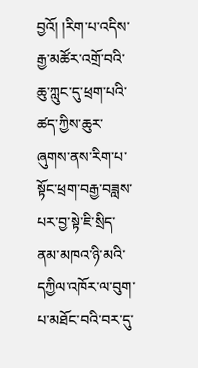བྱའོ། །རིག་པ་འདིས་རྒྱ་མཚོར་འགྲོ་བའི་ཆུ་ཀླུང་དུ་ཕྲག་པའི་ཚད་ཀྱིས་ཆུར་ཞུགས་ནས་རིག་པ་སྟོང་ཕྲག་བརྒྱ་བཟླས་པར་བྱ་སྟེ་ཇི་སྲིད་ནམ་མཁའ་ཉི་མའི་དཀྱིལ་འཁོར་ལ་བུག་པ་མཐོང་བའི་བར་དུ་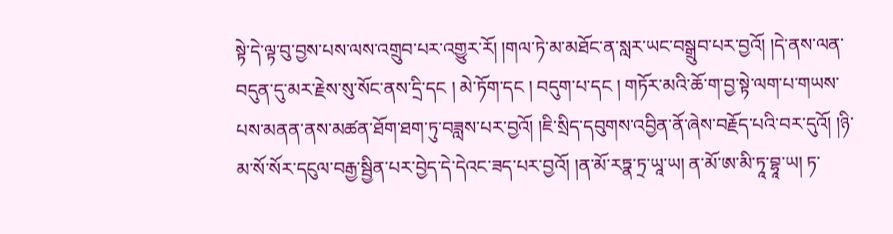སྟེ་དེ་ལྟ་བུ་བྱས་པས་ལས་འགྲུབ་པར་འགྱུར་རོ། །གལ་ཏེ་མ་མཐོང་ན་སླར་ཡང་བསྒྲུབ་པར་བྱའོ། །དེ་ནས་ལན་བདུན་དུ་མར་རྗེས་སུ་སོང་ནས་དྲི་དང ། མེ་ཏོག་དང ། བདུག་པ་དང ། གཏོར་མའི་ཆོ་ག་བྱ་སྟེ་ལག་པ་གཡས་པས་མནན་ནས་མཚན་ཐོག་ཐག་ཏུ་བཟླས་པར་བྱའོ། །ཇི་སྲིད་དབུགས་འབྱིན་ནོ་ཞེས་བརྗོད་པའི་བར་དུའོ། །ཉི་མ་སོ་སོར་དངུལ་བརྒྱ་སྦྱིན་པར་བྱེད་དེ་དེའང་ཟད་པར་བྱའོ། །ན་མོ་རཏྣ་ཏྲ་ཡཱ་ཡ། ན་མོ་ཨ་མི་ཏཱ་བྷཱ་ཡ། ཏ་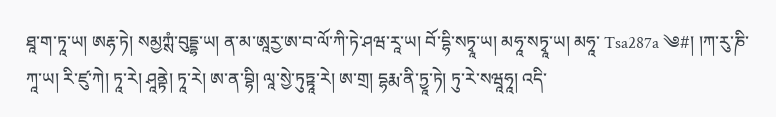ཐཱ་ག་ཏཱ་ཡ། ཨརྷ་ཏེ། སམྱཀྶཾ་བུདྡྷ་ཡ། ན་མ་ཨཱརྱ་ཨ་བ་ལོ་ཀི་ཏེ་ཤཝ་རཱ་ཡ། བོ་དྷི་སཏྭཱ་ཡ། མཧཱ་སཏྭཱ་ཡ། མཧཱ་ Tsa287a ༄#། །ཀ་རུ་ཎི་ཀཱ་ཡ། རི་ཛུ་ཀེ། ཏཱ་རེ། ཤཱནྟེ། ཏཱ་རེ། ཨ་ན་བྷི། ལཱ་སྱེ་ཏུཏྟཱ་རེ། ཨ་གྲ། དྷརྨ་ནི་ཏྱཱ་ཏེ། ཏུ་རེ་སཝཱཧཱ། འདི་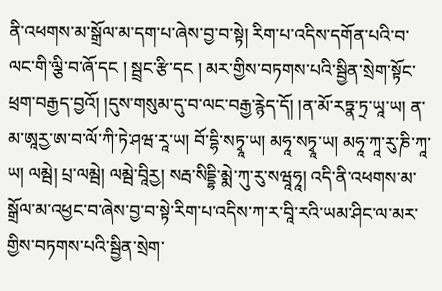ནི་འཕགས་མ་སྒྲོལ་མ་དག་པ་ཞེས་བྱ་བ་སྟེ། རིག་པ་འདིས་དགོན་པའི་བ་ལང་གི་ལྕི་བ་ཞོ་དང ། སྦྲང་རྩི་དང ། མར་གྱིས་བཏགས་པའི་སྦྱིན་སྲེག་སྟོང་ཕྲག་བརྒྱད་བྱའོ། །དུས་གསུམ་དུ་བ་ལང་བརྒྱ་རྙེད་དོ། །ན་མོ་རཏྣ་ཏྲ་ཡཱ་ཡ། ན་མ་ཨཱརྱ་ཨ་བ་ལོ་ཀི་ཏེ་ཤཝ་རཱ་ཡ། བོ་དྷི་སཏྭཱ་ཡ། མཧཱ་སཏྭཱ་ཡ། མཧཱ་ཀཱ་རུ་ཎི་ཀཱ་ཡ། ལམྦེ། པྲ་ལམྦེ། ལམྦེ་བཱིརྱ། སརྦ་སིདྡྷི་མྨེ་ཀུ་རུ་སཝཱཧཱ། འདི་ནི་འཕགས་མ་སྒྲོལ་མ་འཕྱང་བ་ཞེས་བྱ་བ་སྟེ་རིག་པ་འདིས་ཀ་ར་བཱི་རའི་ཡམ་ཤིང་ལ་མར་གྱིས་བཏགས་པའི་སྦྱིན་སྲེག་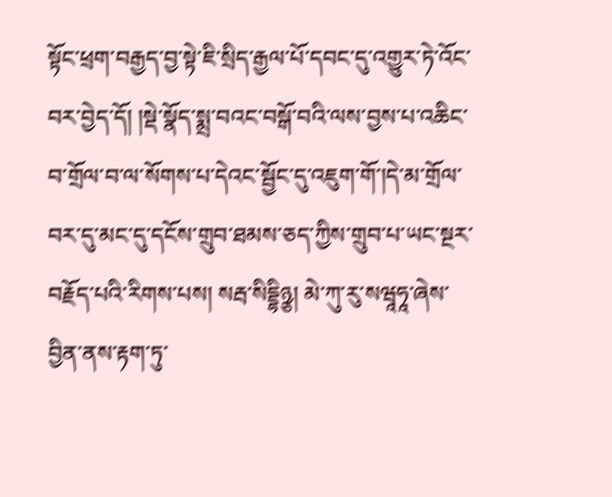སྟོང་ཕྲག་བརྒྱད་བྱ་སྟེ་ཇི་སྲིད་རྒྱལ་པོ་དབང་དུ་འགྱུར་ཏེ་འོང་བར་བྱེད་དོ། །སྡེ་སྣོད་སྨྲ་བའང་བསྒོ་བའི་ལས་བྱས་པ་འཆིང་བ་གྲོལ་བ་ལ་སོགས་པ་དེའང་སྦྱོང་དུ་འཇུག་གོ་།དེ་མ་གྲོལ་བར་དུ་མང་དུ་དངོས་གྲུབ་ཐམས་ཅད་ཀྱིས་གྲུབ་པ་ཡང་སྔར་བརྗོད་པའི་རིགས་པས། སརྦ་སིདྡྷིཉྩ། མེ་ཀུ་རུ་སཝཱཧཱ་ཞེས་བྱིན་ནས་རྟག་ཏུ་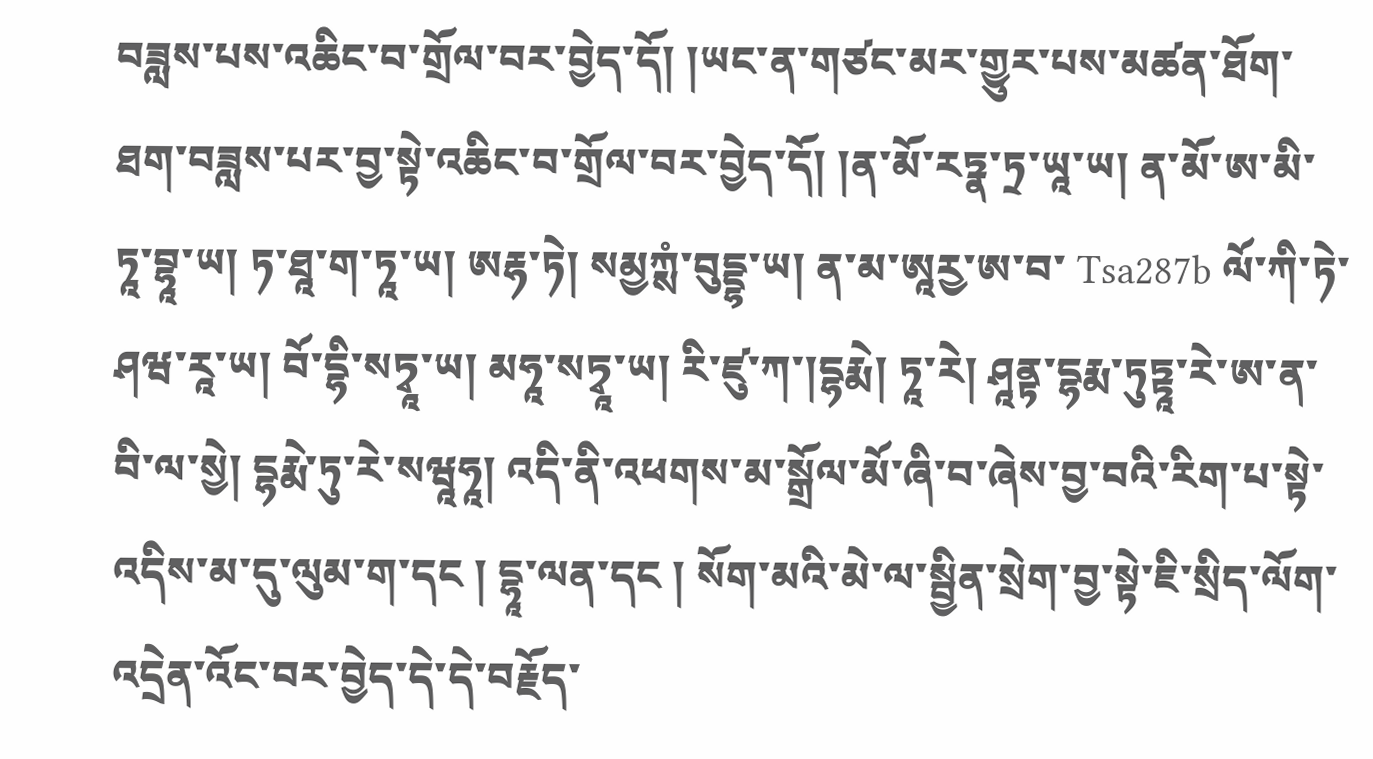བཟླས་པས་འཆིང་བ་གྲོལ་བར་བྱེད་དོ། །ཡང་ན་གཙང་མར་གྱུར་པས་མཚན་ཐོག་ཐག་བཟླས་པར་བྱ་སྟེ་འཆིང་བ་གྲོལ་བར་བྱེད་དོ། །ན་མོ་རཏྣ་ཏྲ་ཡཱ་ཡ། ན་མོ་ཨ་མི་ཏཱ་བྷཱ་ཡ། ཏ་ཐཱ་ག་ཏཱ་ཡ། ཨརྷ་ཏེ། སམྱཀྶཾ་བུདྡྷ་ཡ། ན་མ་ཨཱརྱ་ཨ་བ་ Tsa287b ལོ་ཀི་ཏེ་ཤཝ་རཱ་ཡ། བོ་དྷི་སཏྭཱ་ཡ། མཧཱ་སཏྭཱ་ཡ། རི་ཛུ་ཀ་།དྷརྨེ། ཏཱ་རེ། ཤཱནྟ་དྷརྨ་ཏུཏྟཱ་རེ་ཨ་ན་བི་ལ་སྱེ། དྷརྨེ་ཏུ་རེ་སཝཱཧཱ། འདི་ནི་འཕགས་མ་སྒྲོལ་མོ་ཞི་བ་ཞེས་བྱ་བའི་རིག་པ་སྟེ་འདིས་མ་དུ་ལུམ་ག་དང ། དྷཱ་ལན་དང ། སོག་མའི་མེ་ལ་སྦྱིན་སྲེག་བྱ་སྟེ་ཇི་སྲིད་ལོག་འདྲེན་འོང་བར་བྱེད་དེ་དེ་བརྗོད་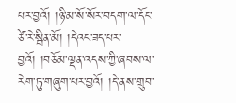པར་བྱའོ། །ཉི་མ་སོ་སོར་བདག་ལ་དོང་ཙེ་རེ་སྦིན་མོ། །དེའང་ཟད་པར་བྱའོ། །བཅོམ་ལྡན་འདས་ཀྱི་ཞབས་ལ་རེག་ཏུ་གཞུག་པར་བྱའོ། །དེ་ནས་གྲུབ་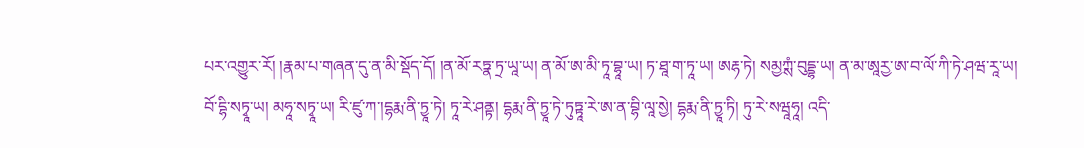པར་འགྱུར་རོ། །རྣམ་པ་གཞན་དུ་ན་མི་སྡོད་དོ། །ན་མོ་རཏྣ་ཏྲ་ཡཱ་ཡ། ན་མོ་ཨ་མི་ཏཱ་བྷཱ་ཡ། ཏ་ཐཱ་ག་ཏཱ་ཡ། ཨརྷ་ཏེ། སམྱཀྶཾ་བུདྡྷ་ཡ། ན་མ་ཨཱརྱ་ཨ་བ་ལོ་ཀི་ཏེ་ཤཝ་རཱ་ཡ། བོ་དྷི་སཏྭཱ་ཡ། མཧཱ་སཏྭཱ་ཡ། རི་ཛུ་ཀ་།དྷརྨ་ནི་ཏྱཱ་ཏེ། ཏཱ་རེ་ཤནྟ། དྷརྨ་ནི་ཏྱཱ་ཏེ་ཏུཏྟཱ་རེ་ཨ་ན་བྷི་ལཱ་སྱེ། དྷརྨ་ནི་ཏྱཱ་ཏི། ཏུ་རེ་སཝཱཧཱ། འདི་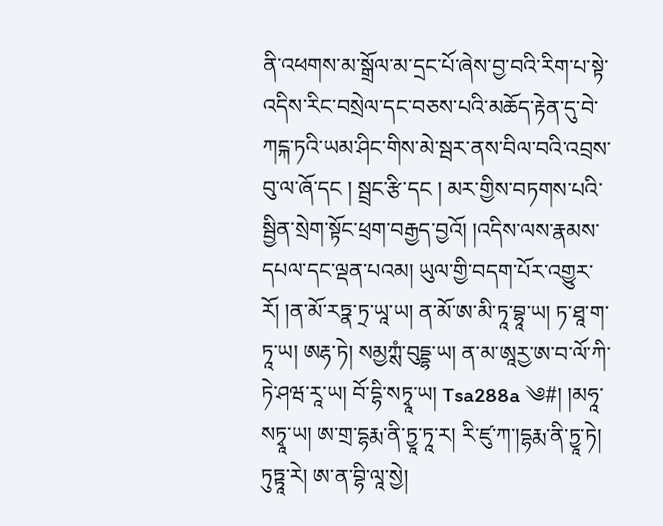ནི་འཕགས་མ་སྒྲོལ་མ་དྲང་པོ་ཞེས་བྱ་བའི་རིག་པ་སྟེ་འདིས་རིང་བསྲེལ་དང་བཅས་པའི་མཆོད་རྟེན་དུ་བེ་ཀངྐ་ཏའི་ཡམ་ཤིང་གིས་མེ་སྦར་ནས་བིལ་བའི་འབྲས་བུ་ལ་ཞོ་དང ། སྦྲང་རྩི་དང ། མར་གྱིས་བཏགས་པའི་སྦྱིན་སྲེག་སྟོང་ཕྲག་བརྒྱད་བྱའོ། །འདིས་ལས་རྣམས་དཔལ་དང་ལྡན་པའམ། ཡུལ་གྱི་བདག་པོར་འགྱུར་རོ། །ན་མོ་རཏྣ་ཏྲ་ཡཱ་ཡ། ན་མོ་ཨ་མི་ཏཱ་བྷཱ་ཡ། ཏ་ཐཱ་ག་ཏཱ་ཡ། ཨརྷ་ཏེ། སམྱཀྶཾ་བུདྡྷ་ཡ། ན་མ་ཨཱརྱ་ཨ་བ་ལོ་ཀི་ཏེ་ཤཝ་རཱ་ཡ། བོ་དྷི་སཏྭཱ་ཡ། Tsa288a ༄#། །མཧཱ་སཏྭཱ་ཡ། ཨ་གྲ་དྷརྨ་ནི་ཏྱཱ་ཏཱ་ར། རི་ཛུ་ཀ་།དྷརྨ་ནི་ཏྱཱ་ཏེ། ཏུཏྟཱ་རེ། ཨ་ན་བྷི་ལཱ་སྱེ།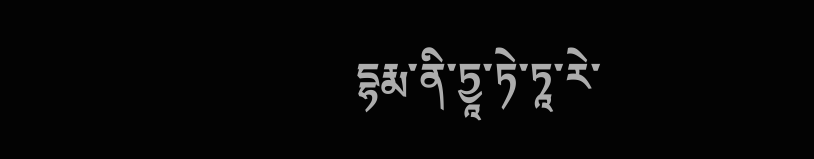དྷརྨ་ནི་ཏྱཱ་ཏེ་ཏཱ་རེ་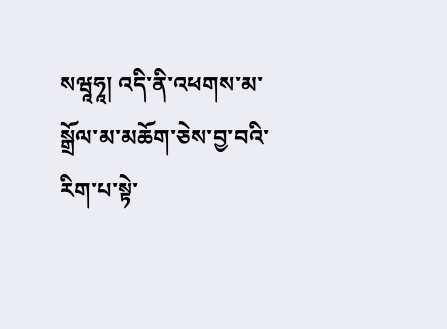སཝཱཧཱ། འདི་ནི་འཕགས་མ་སྒྲོལ་མ་མཆོག་ཅེས་བྱ་བའི་རིག་པ་སྟེ་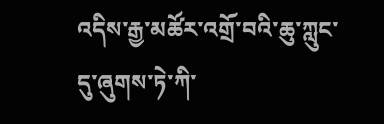འདིས་རྒྱ་མཚོར་འགྲོ་བའི་ཆུ་ཀླུང་དུ་ཞུགས་ཏེ་ཀི་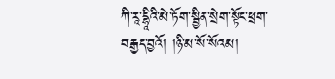ཀི་རཱ་དྷཱིའི་མེ་ཏོག་སྦྱིན་སྲེག་སྟོང་ཕྲག་བརྒྱད་བྱའོ། །ཉི་མ་སོ་སོའམ།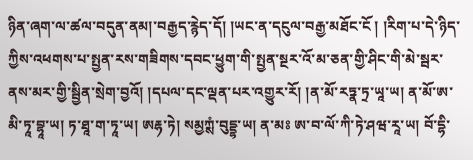ཉིན་ཞག་ལ་ཚལ་བདུན་ནམ།་བརྒྱད་རྙེད་དོ། །ཡང་ན་དངུལ་བརྒྱ་མཐོང་ངོ ། །རིག་པ་དེ་ཉིད་ཀྱིས་འཕགས་པ་སྤྱན་རས་གཟིགས་དབང་ཕྱུག་གི་སྤྱན་སྔར་འོ་མ་ཅན་གྱི་ཤིང་གི་མེ་སྦར་ནས་མར་གྱི་སྦྱིན་སྲེག་བྱའོ། །དཔལ་དང་ལྡན་པར་འགྱུར་རོ། །ན་མོ་རཏྣ་ཏྲ་ཡཱ་ཡ། ན་མོ་ཨ་མི་ཏཱ་བྷཱ་ཡ། ཏ་ཐཱ་ག་ཏཱ་ཡ། ཨརྷ་ཏེ། སམྱཀྶཾ་བུདྡྷ་ཡ། ན་མཿ ཨ་བ་ལོ་ཀི་ཏེ་ཤཝ་རཱ་ཡ། བོ་དྷི་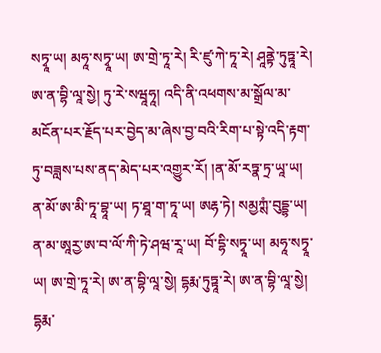སཏྭཱ་ཡ། མཧཱ་སཏྭཱ་ཡ། ཨ་གྲེ་ཏཱ་རེ། རི་ཛུ་ཀེ་ཏཱ་རེ། ཤཱནྟེ་ཏུཏྟཱ་རེ། ཨ་ན་བྷི་ལཱ་སྱེ། ཏུ་རེ་སཝཱཧཱ། འདི་ནི་འཕགས་མ་སྒྲོལ་མ་མངོན་པར་རྗོད་པར་བྱེད་མ་ཞེས་བྱ་བའི་རིག་པ་སྟེ་འདི་རྟག་ཏུ་བཟླས་པས་ནད་མེད་པར་འགྱུར་རོ། །ན་མོ་རཏྣ་ཏྲ་ཡཱ་ཡ། ན་མོ་ཨ་མི་ཏཱ་བྷཱ་ཡ། ཏ་ཐཱ་ག་ཏཱ་ཡ། ཨརྷ་ཏེ། སམྱཀྶཾ་བུདྡྷ་ཡ། ན་མ་ཨཱརྱ་ཨ་བ་ལོ་ཀི་ཏེ་ཤཝ་རཱ་ཡ། བོ་དྷི་སཏྭཱ་ཡ། མཧཱ་སཏྭཱ་ཡ། ཨ་གྲེ་ཏཱ་རེ། ཨ་ན་བྷི་ལཱ་སྱེ། དྷརྨ་ཏུཏྟཱ་རེ། ཨ་ན་བྷི་ལཱ་སྱེ། དྷརྨ་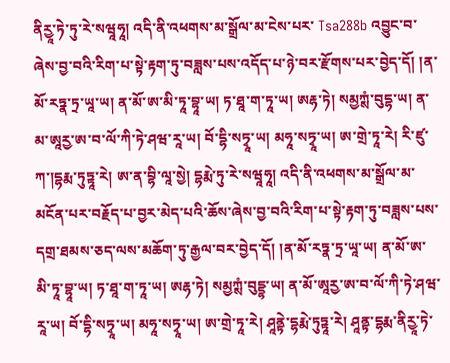ནིརྱཱ་ཏེ་ཏུ་རེ་སཝཱཧཱ། འདི་ནི་འཕགས་མ་སྒྲོལ་མ་ངེས་པར་ Tsa288b འབྱུང་བ་ཞེས་བྱ་བའི་རིག་པ་སྟེ་རྟག་ཏུ་བཟླས་པས་འདོད་པ་ཉེ་བར་རྫོགས་པར་བྱེད་དོ། །ན་མོ་རཏྣ་ཏྲ་ཡཱ་ཡ། ན་མོ་ཨ་མི་ཏཱ་བྷཱ་ཡ། ཏ་ཐཱ་ག་ཏཱ་ཡ། ཨརྷ་ཏེ། སམྱཀྶཾ་བུདྷ་ཡ། ན་མ་ཨཱརྱ་ཨ་བ་ལོ་ཀི་ཏེ་ཤཝ་རཱ་ཡ། བོ་དྷི་སཏྭཱ་ཡ། མཧཱ་སཏྭཱ་ཡ། ཨ་གྲེ་ཏཱ་རེ། རི་ཛུ་ཀ་།དྷརྨ་ཏུཏྟཱ་རེ། ཨ་ན་བྷི་ལཱ་སྱེ། དྷརྨེ་ཏུ་རེ་སཝཱཧཱ། འདི་ནི་འཕགས་མ་སྒྲོལ་མ་མངོན་པར་བརྗོད་པ་བྱར་མེད་པའི་ཆོས་ཞེས་བྱ་བའི་རིག་པ་སྟེ་རྟག་ཏུ་བཟླས་པས་དགྲ་ཐམས་ཅད་ལས་མཆོག་ཏུ་རྒྱལ་བར་བྱེད་དོ། །ན་མོ་རཏྣ་ཏྲ་ཡཱ་ཡ། ན་མོ་ཨ་མི་ཏཱ་བྷཱ་ཡ། ཏ་ཐཱ་ག་ཏཱ་ཡ། ཨརྷ་ཏེ། སམྱཀྶཾ་བུདྡྷ་ཡ། ན་མོ་ཨཱརྱ་ཨ་བ་ལོ་ཀི་ཏེ་ཤཝ་རཱ་ཡ། བོ་དྷི་སཏྭཱ་ཡ། མཧཱ་སཏྭཱ་ཡ། ཨ་གྲེ་ཏཱ་རེ། ཤཱནྟེ་དྷརྨེ་ཏུཏྟཱ་རེ། ཤཱནྟ་དྷརྨ་ནིརྱཱ་ཏེ་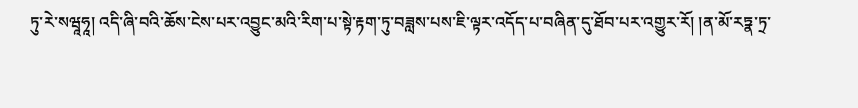ཏུ་རེ་སཝཱཧཱ། འདི་ཞི་བའི་ཆོས་ངེས་པར་འབྱུང་མའི་རིག་པ་སྟེ་རྟག་ཏུ་བཟླས་པས་ཇི་ལྟར་འདོད་པ་བཞིན་དུ་ཐོབ་པར་འགྱུར་རོ། །ན་མོ་རཏྣ་ཏྲ་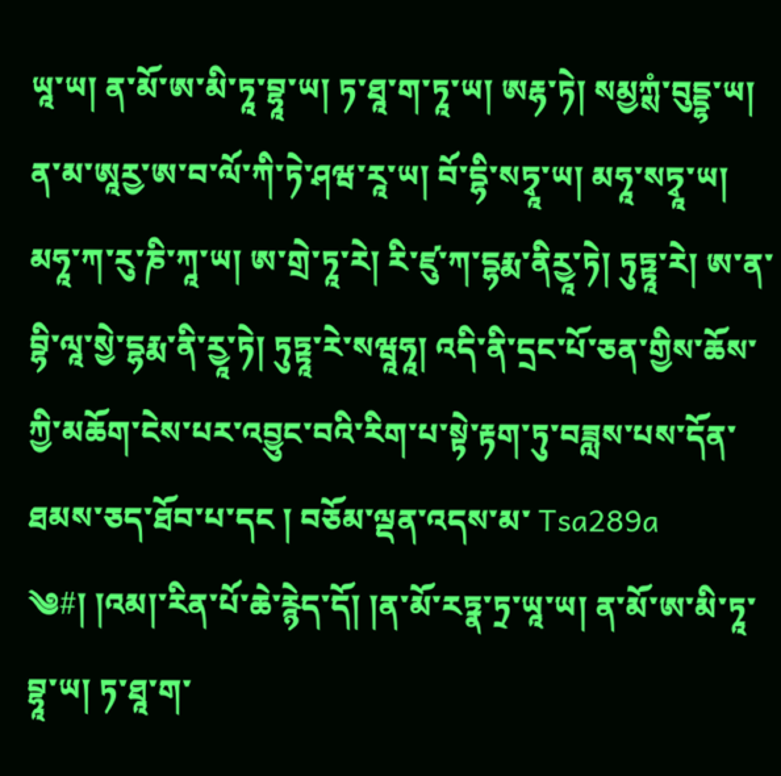ཡཱ་ཡ། ན་མོ་ཨ་མི་ཏཱ་བྷཱ་ཡ། ཏ་ཐཱ་ག་ཏཱ་ཡ། ཨརྷ་ཏེ། སམྱཀྶཾ་བུདྡྷ་ཡ། ན་མ་ཨཱརྱ་ཨ་བ་ལོ་ཀི་ཏེ་ཤཝ་རཱ་ཡ། བོ་དྷི་སཏྭཱ་ཡ། མཧཱ་སཏྭཱ་ཡ། མཧཱ་ཀ་རུ་ཎི་ཀཱ་ཡ། ཨ་གྲེ་ཏཱ་རེ། རི་ཛུ་ཀ་དྷརྨ་ནིརྱཱ་ཏེ། ཏུཏྟཱ་རེ། ཨ་ན་བྷི་ལཱ་སྱེ་དྷརྨ་ནི་རྱཱ་ཏེ། ཏུཏྟཱ་རེ་སཝཱཧཱ། འདི་ནི་དྲང་པོ་ཅན་གྱིས་ཆོས་ཀྱི་མཆོག་ངེས་པར་འབྱུང་བའི་རིག་པ་སྟེ་རྟག་ཏུ་བཟླས་པས་དོན་ཐམས་ཅད་ཐོབ་པ་དང ། བཅོམ་ལྡན་འདས་མ་ Tsa289a ༄#། །འམ།་རིན་པོ་ཆེ་རྙེད་དོ། །ན་མོ་རཏྣ་ཏྲ་ཡཱ་ཡ། ན་མོ་ཨ་མི་ཏཱ་བྷཱ་ཡ། ཏ་ཐཱ་ག་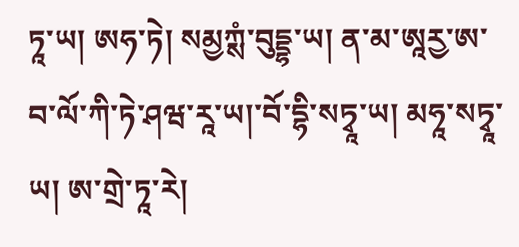ཏཱ་ཡ། ཨཧ་ཏེ། སམྱཀྶཾ་བུདྡྷ་ཡ། ན་མ་ཨཱརྱ་ཨ་བ་ལོ་ཀི་ཏེ་ཤཝ་རཱ་ཡ།་བོ་དྷི་སཏྭཱ་ཡ། མཧཱ་སཏྭཱ་ཡ། ཨ་གྲེ་ཏཱ་རེ།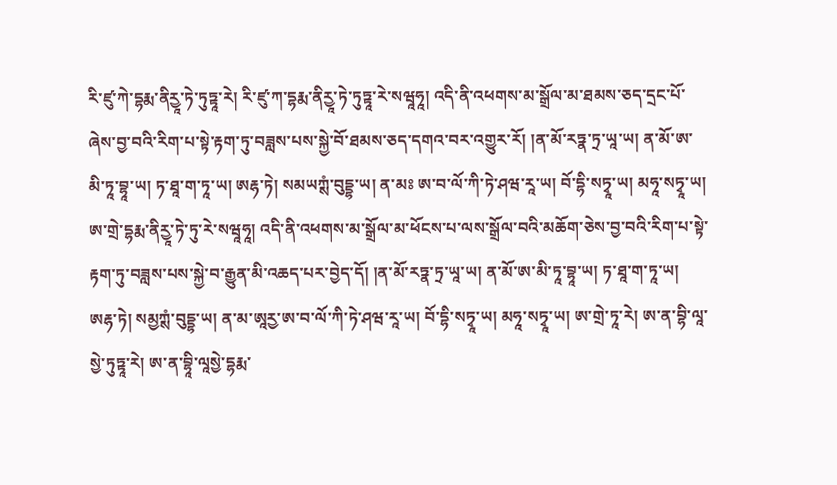རི་ཛུ་ཀེ་དྷརྨ་ནིརྱཱ་ཏེ་ཏུཏྟཱ་རེ། རི་ཛུ་ཀ་དྷརྨ་ནིརྱཱ་ཏེ་ཏུཏྟཱ་རེ་སཝཱཧཱ། འདི་ནི་འཕགས་མ་སྒྲོལ་མ་ཐམས་ཅད་དྲང་པོ་ཞེས་བྱ་བའི་རིག་པ་སྟེ་རྟག་ཏུ་བཟླས་པས་སྐྱེ་བོ་ཐམས་ཅད་དགའ་བར་འགྱུར་རོ། །ན་མོ་རཏྣ་ཏྲ་ཡཱ་ཡ། ན་མོ་ཨ་མི་ཏཱ་བྷཱ་ཡ། ཏ་ཐཱ་ག་ཏཱ་ཡ། ཨརྷ་ཏེ། སམཡཀྶཾ་བུདྡྷ་ཡ། ན་མཿ ཨ་བ་ལོ་ཀི་ཏེ་ཤཝ་རཱ་ཡ། བོ་དྷི་སཏྭཱ་ཡ། མཧཱ་སཏྭཱ་ཡ། ཨ་གྲེ་དྷརྨ་ནིརྱཱ་ཏེ་ཏུ་རེ་སཝཱཧཱ། འདི་ནི་འཕགས་མ་སྒྲོལ་མ་ཕོངས་པ་ལས་སྒྲོལ་བའི་མཆོག་ཅེས་བྱ་བའི་རིག་པ་སྟེ་རྟག་ཏུ་བཟླས་པས་སྐྱེ་བ་རྒྱུན་མི་འཆད་པར་བྱེད་དོ། །ན་མོ་རཏྣ་ཏྲ་ཡཱ་ཡ། ན་མོ་ཨ་མི་ཏཱ་བྷཱ་ཡ། ཏ་ཐཱ་ག་ཏཱ་ཡ། ཨརྷ་ཏེ། སམྱཀྶཾ་བུདྡྷ་ཡ། ན་མ་ཨཱརྱ་ཨ་བ་ལོ་ཀི་ཏེ་ཤཝ་རཱ་ཡ། བོ་དྷི་སཏྭཱ་ཡ། མཧཱ་སཏྭཱ་ཡ། ཨ་གྲེ་ཏཱ་རེ། ཨ་ན་བྷི་ལཱ་སྱེ་ཏུཏྟཱ་རེ། ཨ་ན་བྷཱི་ལཱསྱེ་དྷརྨ་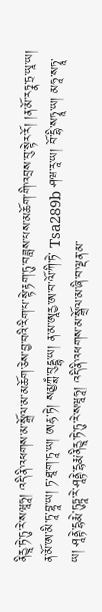ནིརྱཱ་ཏེ་ཏུ་རེ་སཝཱཧཱ། འདི་ནི་འཕགས་མ་སྒྲོལ་མ་མཆོག་ཅེས་བྱ་བའི་རིག་པ་སྟེ་རྟག་ཏུ་བཟླས་པས་མཆོག་གི་འབྲས་བུ་སྟེར་རོ། །ན་མོ་རཏྣ་ཏྲ་ཡཱ་ཡ། ན་མོ་ཨ་མི་ཏཱ་བྷཱ་ཡ། ཏ་ཐཱ་ག་ཏཱ་ཡ། ཨརྷ་ཏེ། སམྱཀྶཾ་བུདྡྷ་ཡ། ན་མ་ཨཱརྱ་ཨ་བ་ལོ་ཀི་ཏེ་ Tsa289b ཤཝ་རཱ་ཡ། བོ་དྷི་སཏྭཱ་ཡ། མཧཱ་སཏྭཱ་ཡ། ཤཱནྟེ་དྷརྨེ་ཏུཏྟཱ་རེ་ཤཱནྟེ་དྷརྨ་ནིརྱཱ་ཏེ་ཏུ་རེ་སཝཱཧཱ། འདི་ནི་འཕགས་མ་སྒྲོལ་མ་ཞི་བ་ལྡན་མ་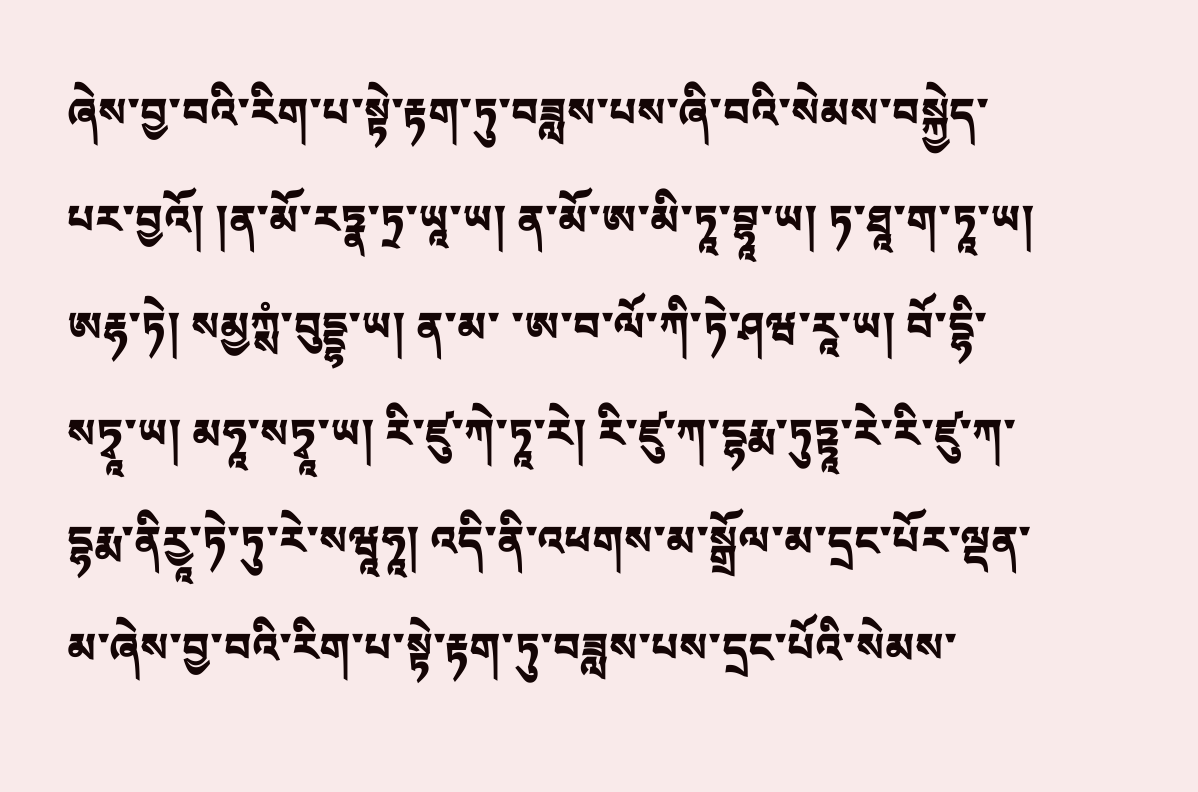ཞེས་བྱ་བའི་རིག་པ་སྟེ་རྟག་ཏུ་བཟླས་པས་ཞི་བའི་སེམས་བསྐྱེད་པར་བྱའོ། །ན་མོ་རཏྣ་ཏྲ་ཡཱ་ཡ། ན་མོ་ཨ་མི་ཏཱ་བྷཱ་ཡ། ཏ་ཐཱ་ག་ཏཱ་ཡ། ཨརྷ་ཏེ། སམྱཀྶཾ་བུདྡྷ་ཡ། ན་མ་ ་ཨ་བ་ལོ་ཀི་ཏེ་ཤཝ་རཱ་ཡ། བོ་དྷི་སཏྭཱ་ཡ། མཧཱ་སཏྭཱ་ཡ། རི་ཛུ་ཀེ་ཏཱ་རེ། རི་ཛུ་ཀ་དྷརྨ་ཏུཏྟཱ་རེ་རི་ཛུ་ཀ་དྷརྨ་ནིརྱཱ་ཏེ་ཏུ་རེ་སཝཱཧཱ། འདི་ནི་འཕགས་མ་སྒྲོལ་མ་དྲང་པོར་ལྡན་མ་ཞེས་བྱ་བའི་རིག་པ་སྟེ་རྟག་ཏུ་བཟླས་པས་དྲང་པོའི་སེམས་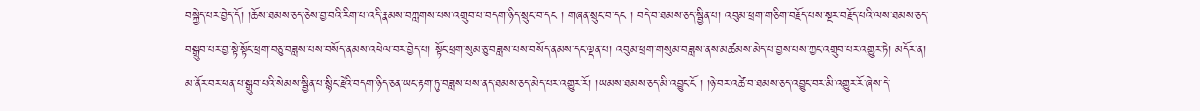བསྐྱེད་པར་བྱེད་དོ། །ཆོས་ཐམས་ཅད་ཅེས་བྱ་བའི་རིག་པ་འདི་རྣམས་བཀླགས་པས་འགྲུབ་པ་བདག་ཉིད་སྲུང་བ་དང ། གཞན་སྲུང་བ་དང ། བདེ་བ་ཐམས་ཅད་སྦྱིན་པ། འབུམ་ཕྲག་གཅིག་བརྗོད་པས་སྔར་བརྗོད་པའི་ལས་ཐམས་ཅད་བསྒྲུབ་པར་བྱ་སྟེ་སྟོང་ཕྲག་བཅུ་བཟླས་པས་བསོད་ནམས་འཕེལ་བར་བྱེད་པ། སྟོང་ཕྲག་སུམ་ཅུ་བཟླས་པས་བསོད་ནམས་དང་ལྡན་པ། འབུམ་ཕྲག་གསུམ་བཟླས་ནས་མཚམས་མེད་པ་བྱས་པས་ཀྱང་འགྲུབ་པར་འགྱུར་ཏེ། མདོར་ན། མ་ནོར་བར་ཕན་པ་སྒྲུབ་པའི་སེམས་སྦྱིན་པ་སྙིང་རྗེའི་བདག་ཉིད་ཅན་ཡང་རྟག་ཏུ་བཟླས་པས་ནད་ཐམས་ཅད་མེད་པར་འགྱུར་རོ། །ཡམས་ཐམས་ཅད་མི་འབྱུང་ངོ ། །ཉེ་བར་འཚེ་བ་ཐམས་ཅད་འབྱུང་བར་མི་འགྱུར་རོ་ཞེས་དེ་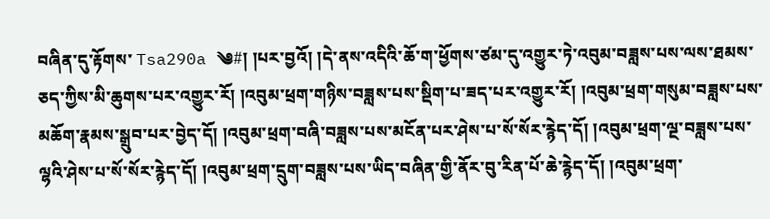བཞིན་དུ་རྟོགས་ Tsa290a ༄#། །པར་བྱའོ། །དེ་ནས་འདིའི་ཆོ་ག་ཕྱོགས་ཙམ་དུ་འགྱུར་ཏེ་འབུམ་བཟླས་པས་ལས་ཐམས་ཅད་ཀྱིས་མི་ཆུགས་པར་འགྱུར་རོ། །འབུམ་ཕྲག་གཉིས་བཟླས་པས་སྡིག་པ་ཟད་པར་འགྱུར་རོ། །འབུམ་ཕྲག་གསུམ་བཟླས་པས་མཆོག་རྣམས་སྒྲུབ་པར་བྱེད་དོ། །འབུམ་ཕྲག་བཞི་བཟླས་པས་མངོན་པར་ཤེས་པ་སོ་སོར་རྙེད་དོ། །འབུམ་ཕྲག་ལྔ་བཟླས་པས་ལྷའི་ཤེས་པ་སོ་སོར་རྙེད་དོ། །འབུམ་ཕྲག་དྲུག་བཟླས་པས་ཡིད་བཞིན་གྱི་ནོར་བུ་རིན་པོ་ཆེ་རྙེད་དོ། །འབུམ་ཕྲག་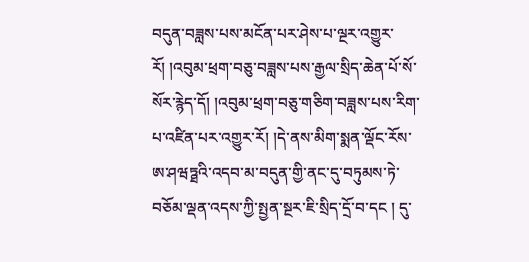བདུན་བཟླས་པས་མངོན་པར་ཤེས་པ་ལྔར་འགྱུར་རོ། །འབུམ་ཕྲག་བཅུ་བཟླས་པས་རྒྱལ་སྲིད་ཆེན་པོ་སོ་སོར་རྙེད་དོ། །འབུམ་ཕྲག་བཅུ་གཅིག་བཟླས་པས་རིག་པ་འཛིན་པར་འགྱུར་རོ། །དེ་ནས་མིག་སྨན་ལྡོང་རོས་ཨ་ཤཝཏྠའི་འདབ་མ་བདུན་གྱི་ནང་དུ་བཏུམས་ཏེ་བཅོམ་ལྡན་འདས་ཀྱི་སྤྱན་སྔར་ཇི་སྲིད་དྲོ་བ་དང ། དུ་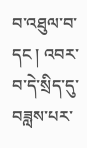བ་འཐུལ་བ་དང ། འབར་བ་དེ་སྲིད་དུ་བཟླས་པར་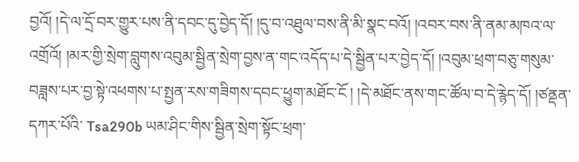བྱའོ། །དེ་ལ་དྲོ་བར་གྱུར་པས་ནི་དབང་དུ་བྱེད་དོ། །དུ་བ་འཐུལ་བས་ནི་མི་སྣང་བའོ། །འབར་བས་ནི་ནམ་མཁའ་ལ་འགྲོའོ། །མར་གྱི་སྲེག་བླུགས་འབུམ་སྦྱིན་སྲེག་བྱས་ན་གང་འདོད་པ་དེ་སྦྱིན་པར་བྱེད་དོ། །འབུམ་ཕྲག་བཅུ་གསུམ་བཟླས་པར་བྱ་སྟེ་འཕགས་པ་སྤྱན་རས་གཟིགས་དབང་ཕྱུག་མཐོང་ངོ ། །དེ་མཐོང་ནས་གང་ཚོལ་བ་དེ་རྙེད་དོ། །ཙནྡན་དཀར་པོའི་ Tsa290b ཡམ་ཤིང་གིས་སྦྱིན་སྲེག་སྟོང་ཕྲག་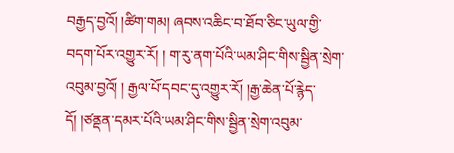བརྒྱད་བྱའོ། །ཚིག་གམ། ཞབས་འཆིང་བ་ཐོབ་ཅིང་ཡུལ་གྱི་བདག་པོར་འགྱུར་རོ། ། ག་རུ་ནག་པོའི་ཡམ་ཤིང་གིས་སྦྱིན་སྲེག་འབུམ་བྱའོ། ། རྒྱལ་པོ་དབང་དུ་འགྱུར་རོ། །རྒྱ་ཆེན་པོ་རྙེད་དོ། །ཙནྡན་དམར་པོའི་ཡམ་ཤིང་གིས་སྦྱིན་སྲེག་འབུམ་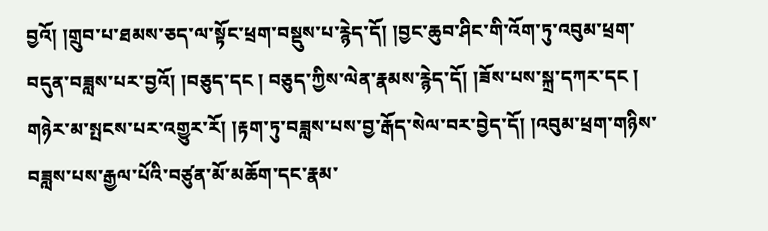བྱའོ། །གྲུབ་པ་ཐམས་ཅད་ལ་སྟོང་ཕྲག་བསྡུས་པ་རྙེད་དོ། །བྱང་ཆུབ་ཤིང་གི་འོག་ཏུ་འབུམ་ཕྲག་བདུན་བཟླས་པར་བྱའོ། །བཅུད་དང ། བཅུད་ཀྱིས་ལེན་རྣམས་རྙེད་དོ། །ཟོས་པས་སྐྲ་དཀར་དང ། གཉེར་མ་སྤངས་པར་འགྱུར་རོ། །རྟག་ཏུ་བཟླས་པས་བྱ་རྒོད་སེལ་བར་བྱེད་དོ། །འབུམ་ཕྲག་གཉིས་བཟླས་པས་རྒྱལ་པོའི་བཙུན་མོ་མཆོག་དང་རྣམ་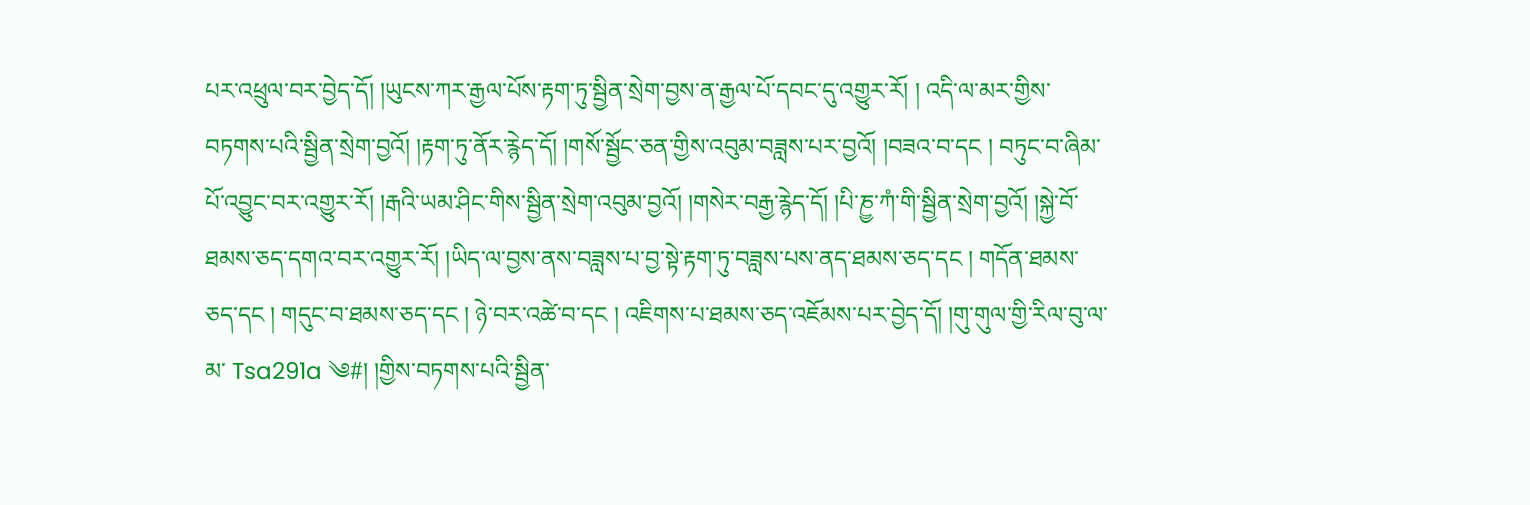པར་འཕྲུལ་བར་བྱེད་དོ། །ཡུངས་ཀར་རྒྱལ་པོས་རྟག་ཏུ་སྦྱིན་སྲེག་བྱས་ན་རྒྱལ་པོ་དབང་དུ་འགྱུར་རོ། ། འདི་ལ་མར་གྱིས་བཏགས་པའི་སྦྱིན་སྲེག་བྱའོ། །རྟག་ཏུ་ནོར་རྙེད་དོ། །གསོ་སྦྱོང་ཅན་གྱིས་འབུམ་བཟླས་པར་བྱའོ། །བཟའ་བ་དང ། བཏུང་བ་ཞིམ་པོ་འབྱུང་བར་འགྱུར་རོ། །རྒའི་ཡམ་ཤིང་གིས་སྦྱིན་སྲེག་འབུམ་བྱའོ། །གསེར་བརྒྱ་རྙེད་དོ། །པི་ཎྱ་ཀཾ་གི་སྦྱིན་སྲེག་བྱའོ། །སྐྱེ་བོ་ཐམས་ཅད་དགའ་བར་འགྱུར་རོ། །ཡིད་ལ་བྱས་ནས་བཟླས་པ་བྱ་སྟེ་རྟག་ཏུ་བཟླས་པས་ནད་ཐམས་ཅད་དང ། གདོན་ཐམས་ཅད་དང ། གདུང་བ་ཐམས་ཅད་དང ། ཉེ་བར་འཚེ་བ་དང ། འཇིགས་པ་ཐམས་ཅད་འཇོམས་པར་བྱེད་དོ། །གུ་གུལ་གྱི་རིལ་བུ་ལ་མ་ Tsa291a ༄#། །གྱིས་བཏགས་པའི་སྦྱིན་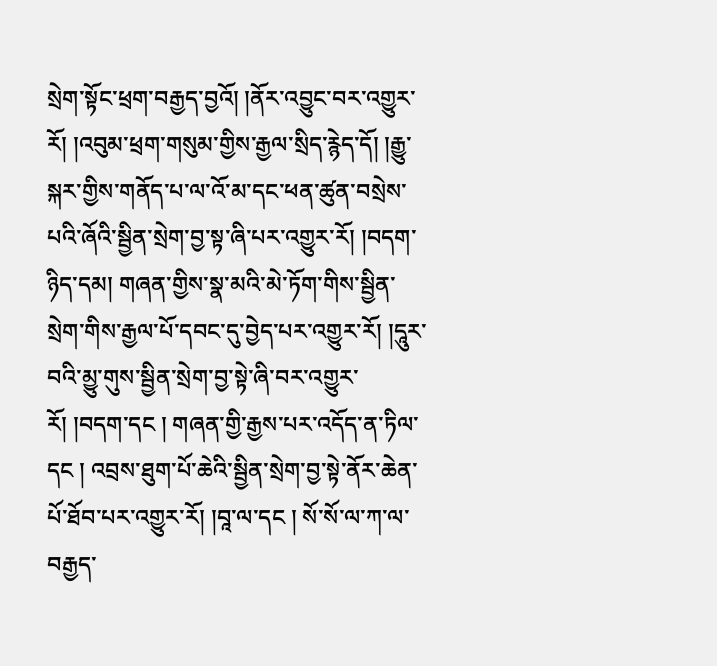སྲེག་སྟོང་ཕྲག་བརྒྱད་བྱའོ། །ནོར་འབྱུང་བར་འགྱུར་རོ། །འབུམ་ཕྲག་གསུམ་གྱིས་རྒྱལ་སྲིད་རྙེད་དོ། །རྒྱུ་སྐར་གྱིས་གནོད་པ་ལ་འོ་མ་དང་ཕན་ཚུན་བསྲེས་པའི་ཞོའི་སྦྱིན་སྲེག་བྱ་སྟ་ཞི་པར་འགྱུར་རོ། །བདག་ཉིད་དམ། གཞན་གྱིས་སྣ་མའི་མེ་ཏོག་གིས་སྦྱིན་སྲེག་གིས་རྒྱལ་པོ་དབང་དུ་བྱེད་པར་འགྱུར་རོ། །དཱུར་བའི་མྱུ་གུས་སྦྱིན་སྲེག་བྱ་སྟེ་ཞི་བར་འགྱུར་རོ། །བདག་དང ། གཞན་གྱི་རྒྱས་པར་འདོད་ན་ཏིལ་དང ། འབྲས་ཐུག་པོ་ཆེའི་སྦྱིན་སྲེག་བྱ་སྟེ་ནོར་ཆེན་པོ་ཐོབ་པར་འགྱུར་རོ། །བཱ་ལ་དང ། སོ་སོ་ལ་ཀ་ལ་བརྒྱད་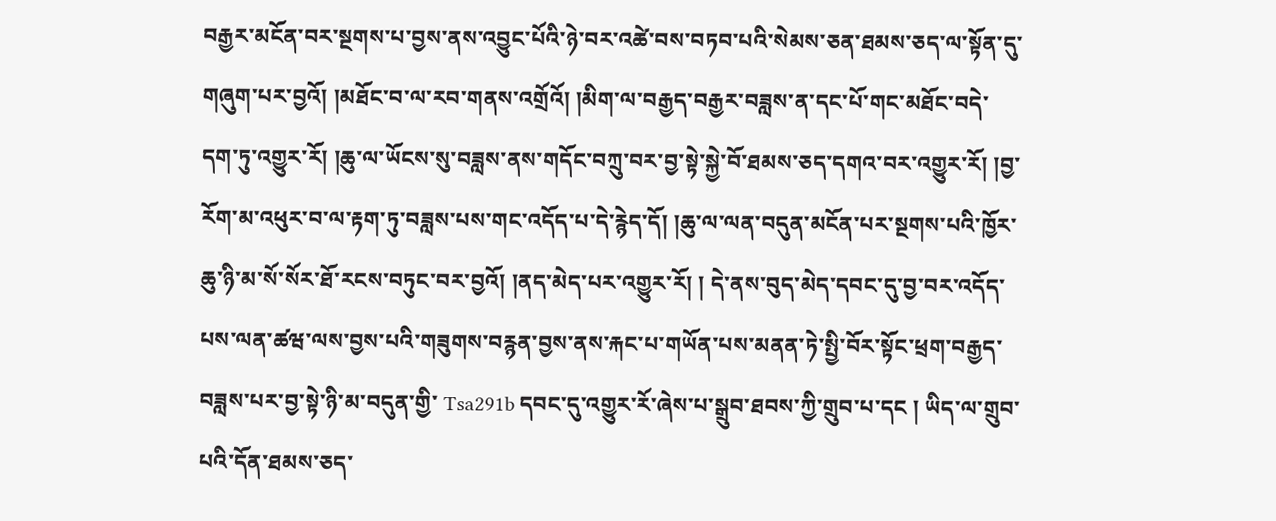བརྒྱར་མངོན་བར་སྔགས་པ་བྱས་ནས་འབྱུང་པོའི་ཉེ་བར་འཚེ་བས་བཏབ་པའི་སེམས་ཅན་ཐམས་ཅད་ལ་སྟོན་དུ་གཞུག་པར་བྱའོ། །མཐོང་བ་ལ་རབ་གནས་འགྲོའོ། །མིག་ལ་བརྒྱད་བརྒྱར་བཟླས་ན་དང་པོ་གང་མཐོང་བདེ་དག་ཏུ་འགྱུར་རོ། །ཆུ་ལ་ཡོངས་སུ་བཟླས་ནས་གདོང་བཀྲུ་བར་བྱ་སྟེ་སྐྱེ་བོ་ཐམས་ཅད་དགའ་བར་འགྱུར་རོ། །བྱ་རོག་མ་འཕུར་བ་ལ་རྟག་ཏུ་བཟླས་པས་གང་འདོད་པ་དེ་རྙེད་དོ། །ཆུ་ལ་ལན་བདུན་མངོན་པར་སྔགས་པའི་ཁྱོར་ཆུ་ཉི་མ་སོ་སོར་ཐོ་རངས་བཏུང་བར་བྱའོ། །ནད་མེད་པར་འགྱུར་རོ། ། དེ་ནས་བུད་མེད་དབང་དུ་བྱ་བར་འདོད་པས་ལན་ཚཝ་ལས་བྱས་པའི་གཟུགས་བརྙན་བྱས་ནས་རྐང་པ་གཡོན་པས་མནན་ཏེ་སྤྱི་བོར་སྟོང་ཕྲག་བརྒྱད་བཟླས་པར་བྱ་སྟེ་ཉི་མ་བདུན་གྱི་ Tsa291b དབང་དུ་འགྱུར་རོ་ཞེས་པ་སྒྲུབ་ཐབས་ཀྱི་གྲུབ་པ་དང ། ཡིད་ལ་གྲུབ་པའི་དོན་ཐམས་ཅད་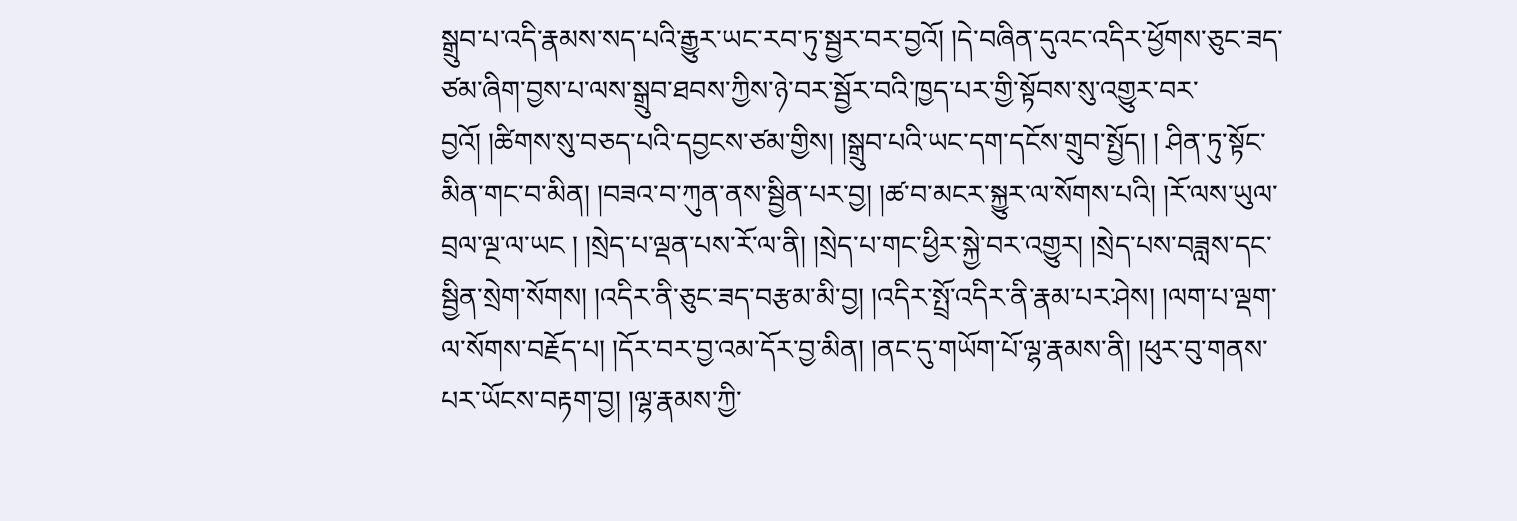སྒྲུབ་པ་འདི་རྣམས་སད་པའི་རྒྱུར་ཡང་རབ་ཏུ་སྦྱར་བར་བྱའོ། །དེ་བཞིན་དུའང་འདིར་ཕྱོགས་ཅུང་ཟད་ཙམ་ཞིག་བྱས་པ་ལས་སྒྲུབ་ཐབས་ཀྱིས་ཉེ་བར་སྦྱོར་བའི་ཁྱད་པར་གྱི་སྟོབས་སུ་འགྱུར་བར་བྱའོ། །ཚིགས་སུ་བཅད་པའི་དབྱངས་ཙམ་གྱིས། །སྒྲུབ་པའི་ཡང་དག་དངོས་གྲུབ་སྤྱོད། ། ཤིན་ཏུ་སྟོང་མིན་གང་བ་མིན། །བཟའ་བ་ཀུན་ནས་སྦྱིན་པར་བྱ། །ཚ་བ་མངར་སྐྱུར་ལ་སོགས་པའི། །རོ་ལས་ཡུལ་བྲལ་ལྔ་ལ་ཡང ། །སྲེད་པ་ལྡན་པས་རོ་ལ་ནི། །སྲེད་པ་གང་ཕྱིར་སྐྱེ་བར་འགྱུར། །སྲེད་པས་བཟླས་དང་སྦྱིན་སྲེག་སོགས། །འདིར་ནི་ཅུང་ཟད་བརྩམ་མི་བྱ། །འདིར་སྤྲོ་འདིར་ནི་རྣམ་པར་ཤེས། །ལག་པ་ལྡག་ལ་སོགས་བརྗོད་པ། །དོར་བར་བྱ་འམ་དོར་བྱ་མིན། །ནང་དུ་གཡོག་པོ་ལྷ་རྣམས་ནི། །ཕུར་བུ་གནས་པར་ཡོངས་བརྟག་བྱ། །ལྷ་རྣམས་ཀྱི་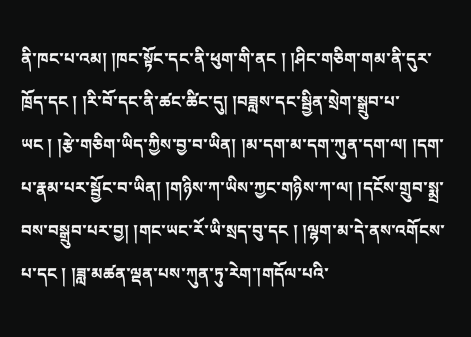ནི་ཁང་པ་འམ། །ཁང་སྟོང་དང་ནི་ཕུག་གི་ནང ། །ཤིང་གཅིག་གམ་ནི་དུར་ཁྲོད་དང ། །རི་བོ་དང་ནི་ཚང་ཚིང་དུ། །བཟླས་དང་སྦྱིན་སྲེག་སྒྲུབ་པ་ཡང ། །རྩེ་གཅིག་ཡིད་ཀྱིས་བྱ་བ་ཡིན། །མ་དག་མ་དག་ཀུན་དག་ལ། །དག་པ་རྣམ་པར་སྦྱོང་བ་ཡིན། །གཉིས་ཀ་ཡིས་ཀྱང་གཉིས་ཀ་ལ། །དངོས་གྲུབ་སྨྲ་བས་བསྒྲུབ་པར་བྱ། །གང་ཡང་རོ་ཡི་སྲད་བུ་དང ། །ལྷག་མ་དེ་ནས་འགོངས་པ་དང ། །ཟླ་མཚན་ལྡན་པས་ཀུན་ཏུ་རེག་།གདོལ་པའི་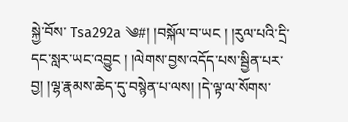སྐྱེ་བོས་ Tsa292a ༄#། །བསྐོལ་བ་ཡང ། །རུལ་པའི་དྲི་དང་སླར་ཡང་འབྱུང ། །ལེགས་བྱས་འདོད་པས་སྦྱིན་པར་བྱ། །ལྷ་རྣམས་ཆེད་དུ་བསྙེན་པ་ལས། །དེ་ལྟ་ལ་སོགས་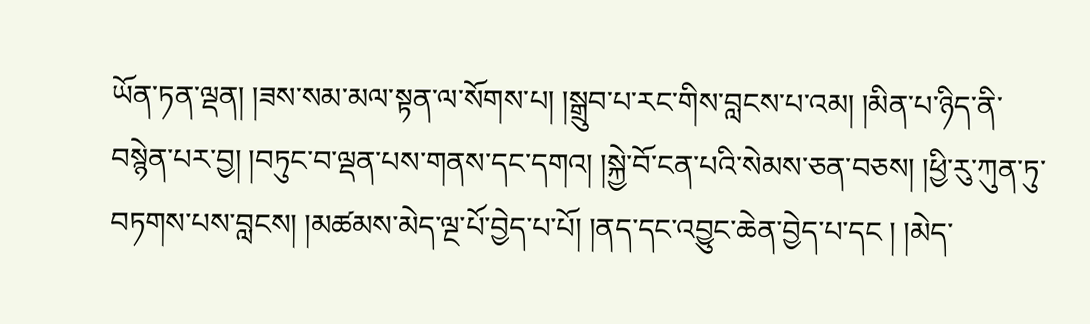ཡོན་ཏན་ལྡན། །ཟས་སམ་མལ་སྟན་ལ་སོགས་པ། །སྒྲུབ་པ་རང་གིས་བླངས་པ་འམ། །མིན་པ་ཉིད་ནི་བསྙེན་པར་བྱ། །བཏུང་བ་ལྡན་པས་གནས་དང་དགའ། །སྐྱེ་བོ་ངན་པའི་སེམས་ཅན་བཅས། །ཕྱི་རུ་ཀུན་ཏུ་བཏགས་པས་བླངས། །མཚམས་མེད་ལྔ་པོ་བྱེད་པ་པོ། །ནད་དང་འབྱུང་ཆེན་བྱེད་པ་དང ། །མེད་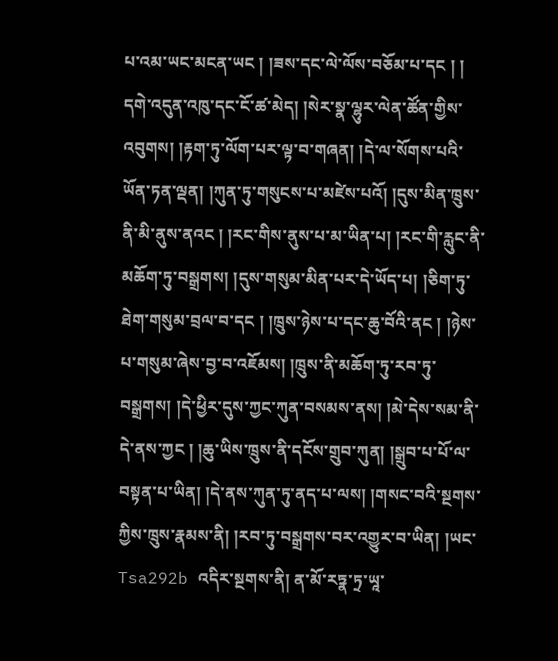པ་འམ་ཡང་མངན་ཡང ། །ཟས་དང་ལེ་ལོས་བཅོམ་པ་དང ། ། དགེ་འདུན་འཁུ་དང་ངོ་ཚ་མེད། །སེར་སྣ་ལྷུར་ལེན་ཚོན་གྱིས་འབུགས། །རྟག་ཏུ་ལོག་པར་ལྟ་བ་གཞན། །དེ་ལ་སོགས་པའི་ཡོན་ཏན་ལྡན། །ཀུན་ཏུ་གསུངས་པ་མཛེས་པའོ། །དུས་མིན་ཁྲུས་ནི་མི་ནུས་ནའང ། །རང་གིས་ནུས་པ་མ་ཡིན་པ། །རང་གི་རླུང་ནི་མཆོག་ཏུ་བསྒྲགས། །དུས་གསུམ་མིན་པར་དེ་ཡོད་པ། །ཅིག་ཏུ་ཐེག་གསུམ་བྲལ་བ་དང ། །ཁྲུས་ཉེས་པ་དང་ཆུ་བོའི་ནང ། །ཉེས་པ་གསུམ་ཞེས་བྱ་བ་འཇོམས། །ཁྲུས་ནི་མཆོག་ཏུ་རབ་ཏུ་བསྒྲགས། །དེ་ཕྱིར་དུས་ཀྱང་ཀུན་བསམས་ནས། །མེ་དེས་སམ་ནི་དེ་ནས་ཀྱང ། །ཆུ་ཡིས་ཁྲུས་ནི་དངོས་གྲུབ་ཀུན། །སྒྲུབ་པ་པོ་ལ་བསྟན་པ་ཡིན། །དེ་ནས་ཀུན་ཏུ་ནད་པ་ལས། །གསང་བའི་སྔགས་ཀྱིས་ཁྲུས་རྣམས་ནི། །རབ་ཏུ་བསྒྲགས་བར་འགྱུར་བ་ཡིན། །ཡང་ Tsa292b འདིར་སྔགས་ནི། ན་མོ་རཏྣ་ཏྲ་ཡཱ་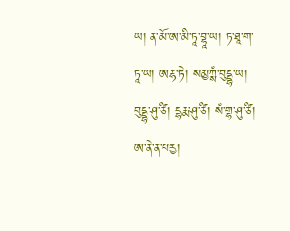ཡ། ན་མོ་ཨ་མི་ཏཱ་བྷཱ་ཡ། ཏ་ཐཱ་ག་ཏཱ་ཡ། ཨརྷ་ཏེ། སམྱཀྶཾ་བུདྡྷ་ཡ། བུདྡྷ་ཤུ་ཙི། དྷརྨ་ཤུ་ཙི། སཾ་གྷ་ཤུ་ཙི། ཨ་ནེ་ན་པརྱ།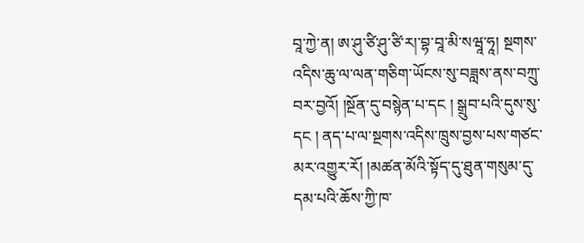བཱ་ཀྱེ་ན། ཨ་ཤུ་ཙི་ཤུ་ཙི་ར།་བྷ་བཱ་མི་སཝཱ་ཧཱ། སྔགས་འདིས་ཆུ་ལ་ལན་གཅིག་ཡོངས་སུ་བཟླས་ནས་བཀྲུ་བར་བྱའོ། །སྔོན་དུ་བསྙེན་པ་དང ། སྒྲུབ་པའི་དུས་སུ་དང ། ནད་པ་ལ་སྔགས་འདིས་ཁྲུས་བྱས་པས་གཙང་མར་འགྱུར་རོ། །མཚན་མོའི་སྟོད་དུ་ཐུན་གསུམ་དུ་དམ་པའི་ཆོས་ཀྱི་ཁ་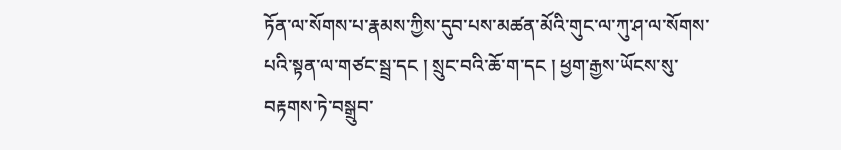ཏོན་ལ་སོགས་པ་རྣམས་ཀྱིས་དུབ་པས་མཚན་མོའི་གུང་ལ་ཀུ་ཤ་ལ་སོགས་པའི་སྟན་ལ་གཙང་སྦྲ་དང ། སྲུང་བའི་ཆོ་ག་དང ། ཕྱག་རྒྱས་ཡོངས་སུ་བརྟགས་ཏེ་བསྒྲུབ་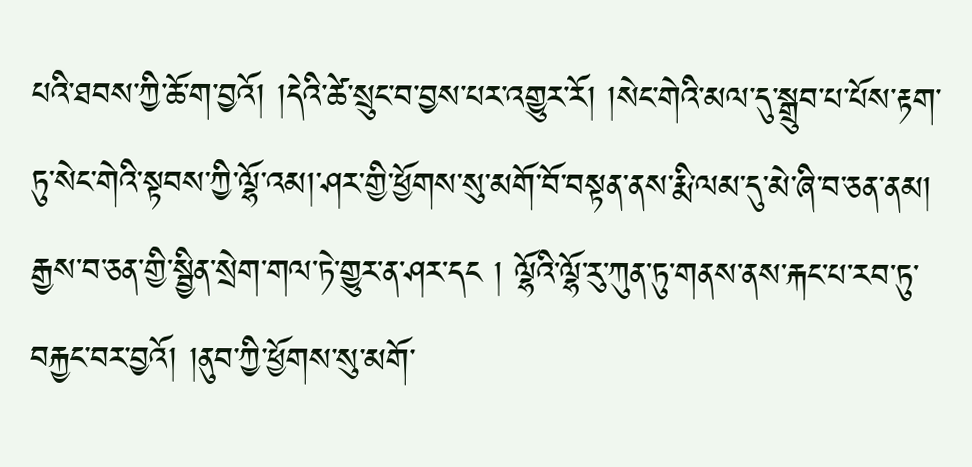པའི་ཐབས་ཀྱི་ཆོ་ག་བྱའོ། །དེའི་ཚེ་སྲུང་བ་བྱས་པར་འགྱུར་རོ། །སེང་གེའི་མལ་དུ་སྒྲུབ་པ་པོས་རྟག་ཏུ་སེང་གེའི་སྟབས་ཀྱི་ལྷོ་འམ།་ཤར་གྱི་ཕྱོགས་སུ་མགོ་བོ་བསྟན་ནས་རྨི་ལམ་དུ་མེ་ཞི་བ་ཅན་ནམ། རྒྱས་བ་ཅན་གྱི་སྦྱིན་སྲེག་གལ་ཏེ་གྱུར་ན་ཤར་དང ། ལྷོའི་ལྷོ་རུ་ཀུན་ཏུ་གནས་ནས་རྐང་པ་རབ་ཏུ་བརྐྱང་བར་བྱའོ། །ནུབ་ཀྱི་ཕྱོགས་སུ་མགོ་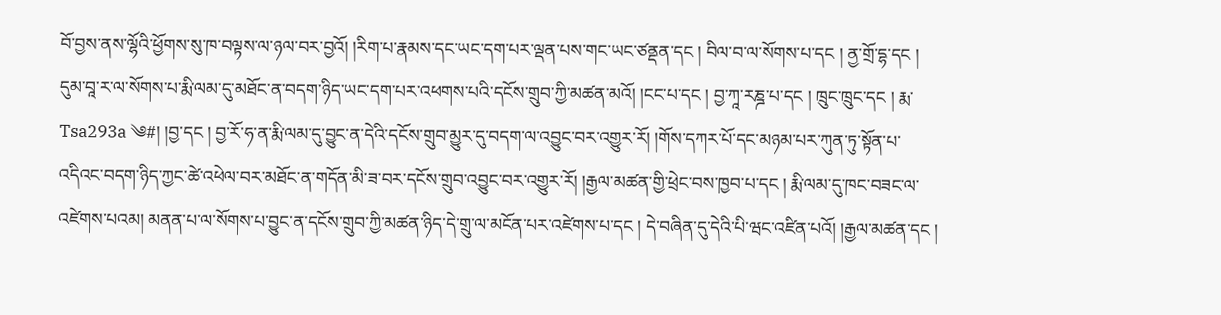བོ་བྱས་ནས་ལྷོའི་ཕྱོགས་སུ་ཁ་བལྟས་ལ་ཉལ་བར་བྱའོ། །རིག་པ་རྣམས་དང་ཡང་དག་པར་ལྡན་པས་གང་ཡང་ཙནྡན་དང ། བིལ་བ་ལ་སོགས་པ་དང ། ནྱ་གྲོ་དྷ་དང ། དུམ་བཱ་ར་ལ་སོགས་པ་རྨི་ལམ་དུ་མཐོང་ན་བདག་ཉིད་ཡང་དག་པར་འཕགས་པའི་དངོས་གྲུབ་ཀྱི་མཚན་མའོ། །ངང་པ་དང ། བྱ་ཀཱ་རཎྜ་པ་དང ། ཁྲུང་ཁྲུང་དང ། རྨ་ Tsa293a ༄#། །བྱ་དང ། བྱ་རོ་ཧ་ན་རྨི་ལམ་དུ་བྱུང་ན་དེའི་དངོས་གྲུབ་མྱུར་དུ་བདག་ལ་འབྱུང་བར་འགྱུར་རོ། །གོས་དཀར་པོ་དང་མཉམ་པར་ཀུན་ཏུ་སྟོན་པ་འདིའང་བདག་ཉིད་ཀྱང་ཚེ་འཕེལ་བར་མཐོང་ན་གདོན་མི་ཟ་བར་དངོས་གྲུབ་འབྱུང་བར་འགྱུར་རོ། །རྒྱལ་མཚན་གྱི་ཕྲེང་བས་ཁྱབ་པ་དང ། རྨི་ལམ་དུ་ཁང་བཟང་ལ་འཛེགས་པའམ། མནན་པ་ལ་སོགས་པ་བྱུང་ན་དངོས་གྲུབ་ཀྱི་མཚན་ཉིད་དེ་གྲུ་ལ་མངོན་པར་འཛེགས་པ་དང ། དེ་བཞིན་དུ་དེའི་པི་ཝང་འཛིན་པའོ། །རྒྱལ་མཚན་དང །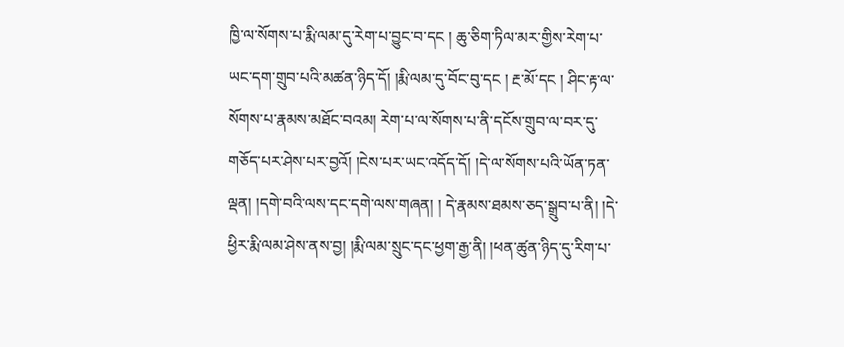ཁྱི་ལ་སོགས་པ་རྨི་ལམ་དུ་རེག་པ་བྱུང་བ་དང ། ཆུ་ཅིག་ཏིལ་མར་གྱིས་རེག་པ་ཡང་དག་གྲུབ་པའི་མཚན་ཉིད་དོ། །རྨི་ལམ་དུ་བོང་བུ་དང ། རྔ་མོ་དང ། ཤིང་རྟ་ལ་སོགས་པ་རྣམས་མཐོང་བའམ། རེག་པ་ལ་སོགས་པ་ནི་དངོས་གྲུབ་ལ་བར་དུ་གཅོད་པར་ཤེས་པར་བྱའོ། །ངེས་པར་ཡང་འདོད་དོ། །དེ་ལ་སོགས་པའི་ཡོན་ཏན་ལྡན། །དགེ་བའི་ལས་དང་དགེ་ལས་གཞན། ། དེ་རྣམས་ཐམས་ཅད་སྒྲུབ་པ་ནི། །དེ་ཕྱིར་རྨི་ལམ་ཤེས་ནས་བྱ། །རྨི་ལམ་སྲུང་དང་ཕྱག་རྒྱ་ནི། །ཕན་ཚུན་ཉིད་དུ་རིག་པ་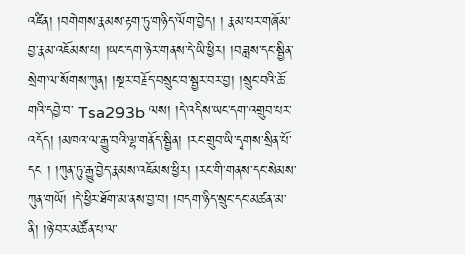འཛིན། །བགེགས་རྣམས་རྟག་ཏུ་གཉིད་ལོག་བྱེད། ། རྣམ་པར་གཞོམ་བྱ་རྣམ་འཇོམས་པ། །ཡང་དག་ཉེར་གནས་དེ་ཡི་ཕྱིར། །བཟླས་དང་སྦྱིན་སྲེག་ལ་སོགས་ཀུན། །སྔར་བརྗོད་བསྲུང་བ་སྦྱར་བར་བྱ། །སྲུང་བའི་ཆོ་གའི་དབྱེ་བ་ Tsa293b ལས། །དེ་འདིས་ཡང་དག་འགྲུབ་པར་འདོད། །མཁའ་ལ་རྒྱུ་བའི་ལྷ་གནོད་སྦྱིན། །རང་གྲུབ་ཡི་དྭགས་སྲིན་པོ་དང ། །ཀུན་ཏུ་རྒྱུ་བྱེད་རྣམས་འཇོམས་ཕྱིར། །རང་གི་གནས་དང་སེམས་ཀུན་གཡོ། །དེ་ཕྱིར་ཐོག་མ་ནས་བྱ་བ། །བདག་ཉིད་སྲུང་དང་མཚན་མ་ནི། །ཉེ་བར་མཚོན་པ་ལ་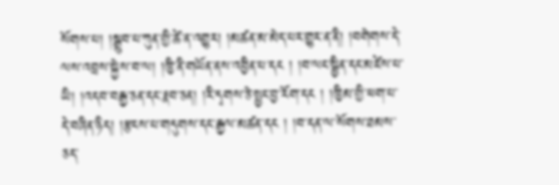སོགས་པ། །སྒྲུབ་པ་ཀུན་གྱི་ཚེ་ན་འགྱུར། །མཚན་མ་མེད་པར་གྱུར་ན་ནི། །བགེགས་དེ་ལས་འབྲས་སྐྱེས་བ་ལ། །ཁྱི་ནི་གཡོན་ནས་འབྱིན་པ་དང ། །བ་ལང་སྦྱིན་དང་མཛེས་པ་ཡི། །འདབ་བརྒྱ་ཅན་དང་རྣབ་ཅན། །རི་དྭགས་ཅེ་སྤྱང་བྱ་རོག་དང ། །ཁྱིམ་གྱི་ཕག་པ་དེ་བཞིན་ཉིད། །རྩངས་པ་གདུགས་དང་རྒྱལ་མཚན་དང ། །བ་དན་ལ་སོགས་ཐམས་ཅད་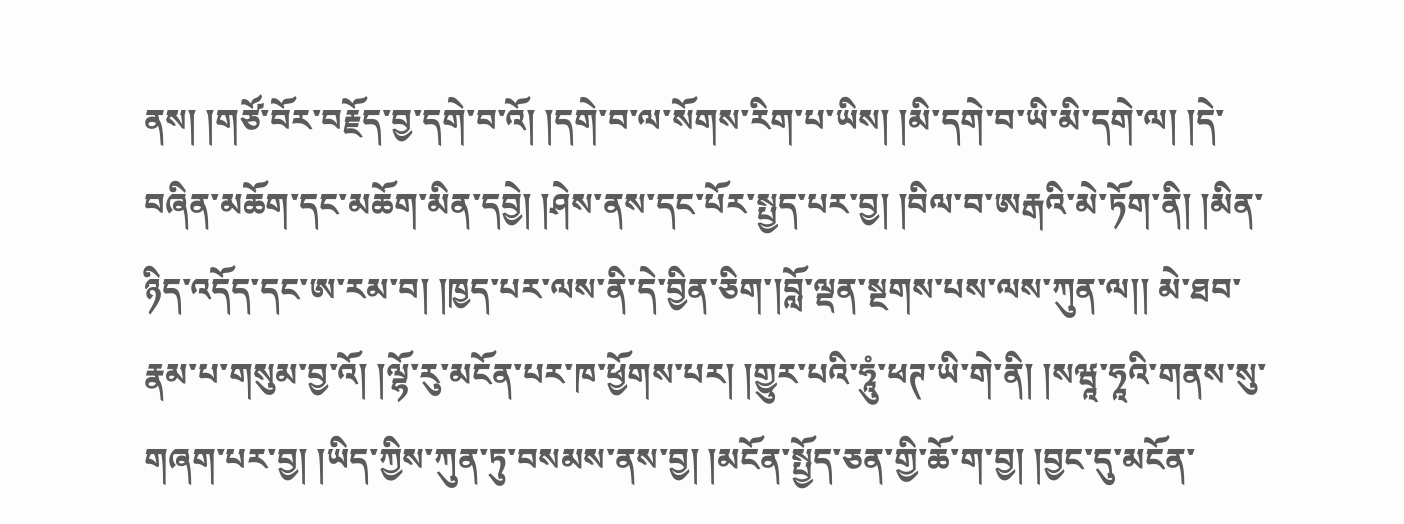ནས། །གཙོ་བོར་བརྗོད་བྱ་དགེ་བ་འོ། །དགེ་བ་ལ་སོགས་རིག་པ་ཡིས། །མི་དགེ་བ་ཡི་མི་དགེ་ལ། །དེ་བཞིན་མཆོག་དང་མཆོག་མིན་དབྱེ། །ཤེས་ནས་དང་པོར་སྤྱད་པར་བྱ། །བིལ་བ་ཨརྒའི་མེ་ཏོག་ནི། །མིན་ཉིད་འདོད་དང་ཨ་རམ་བ། །ཁྱད་པར་ལས་ནི་དེ་བྱིན་ཅིག་།བློ་ལྡན་སྔགས་པས་ལས་ཀུན་ལ།། མེ་ཐབ་རྣམ་པ་གསུམ་བྱ་འོ། །ལྷོ་རུ་མངོན་པར་ཁ་ཕྱོགས་པར། །གྱུར་པའི་ཧཱུཾ་ཕཊ་ཡི་གེ་ནི། །སཝཱ་ཧཱའི་གནས་སུ་གཞག་པར་བྱ། །ཡིད་ཀྱིས་ཀུན་ཏུ་བསམས་ནས་བྱ། །མངོན་སྤྱོད་ཅན་གྱི་ཆོ་ག་བྱ། །བྱང་དུ་མངོན་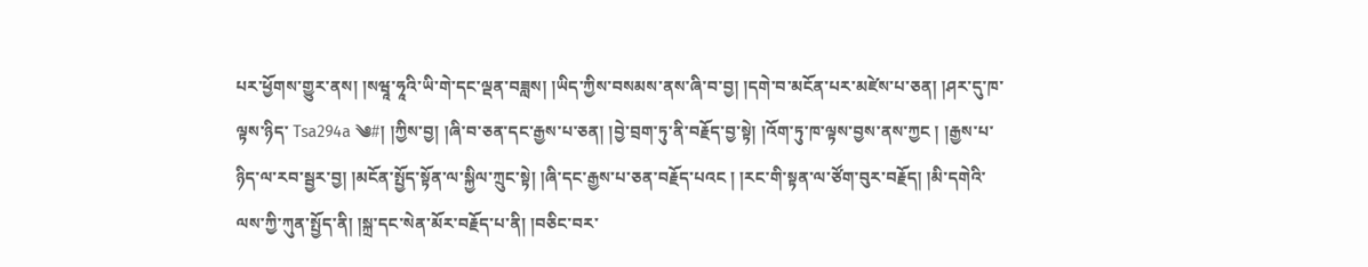པར་ཕྱོགས་གྱུར་ནས། །སཝཱ་ཧཱའི་ཡི་གེ་དང་ལྡན་བཟླས། །ཡིད་ཀྱིས་བསམས་ནས་ཞི་བ་བྱ། །དགེ་བ་མངོན་པར་མཛེས་པ་ཅན། །ཤར་དུ་ཁ་ལྟས་ཉིད་ Tsa294a ༄#། །ཀྱིས་བྱ། །ཞི་བ་ཅན་དང་རྒྱས་པ་ཅན། །བྱེ་བྲག་ཏུ་ནི་བརྗོད་བྱ་སྟེ། །འོག་ཏུ་ཁ་ལྟས་བྱས་ནས་ཀྱང ། །རྒྱས་པ་ཉིད་ལ་རབ་སྦྱར་བྱ། །མངོན་སྤྱོད་སྟོན་ལ་སྐྱིལ་ཀྲུང་སྟེ། །ཞི་དང་རྒྱས་པ་ཅན་བརྗོད་པའང ། །རང་གི་སྟན་ལ་ཙོག་བུར་བརྗོད། །མི་དགེའི་ལས་ཀྱི་ཀུན་སྤྱོད་ནི། །སྐྲ་དང་སེན་མོར་བརྗོད་པ་ནི། །བཅིང་བར་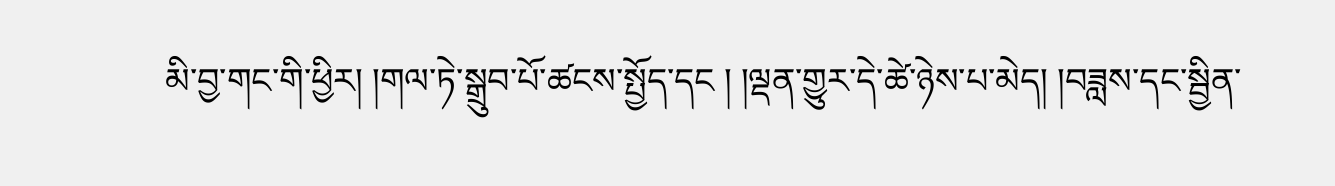མི་བྱ་གང་གི་ཕྱིར། །གལ་ཏེ་སྒྲུབ་པོ་ཚངས་སྤྱོད་དང ། །ལྡན་གྱུར་དེ་ཚེ་ཉེས་པ་མེད། །བཟླས་དང་སྦྱིན་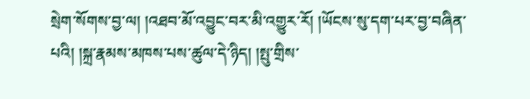སྲེག་སོགས་བྱ་ལ། །འཐབ་མོ་འབྱུང་བར་མི་འགྱུར་རོ། །ཡོངས་སུ་དག་པར་བྱ་བཞིན་པའི། །སྐྲ་རྣམས་མཁས་པས་ཚུལ་དེ་ཉིད། །སྤུ་གྲིས་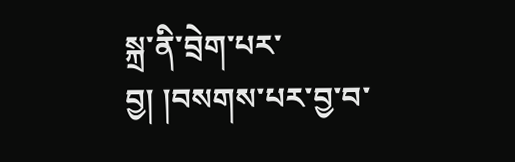སྐྲ་ནི་བྲེག་པར་བྱ། །བསགས་པར་བྱ་བ་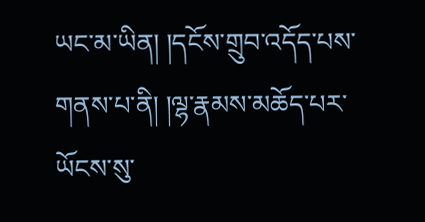ཡང་མ་ཡིན། །དངོས་གྲུབ་འདོད་པས་གནས་པ་ནི། །ལྷ་རྣམས་མཆོད་པར་ཡོངས་སུ་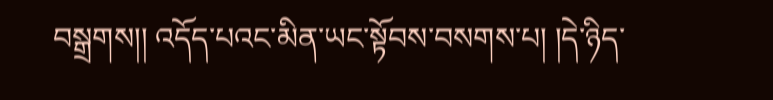བསྒྲགས།། འདོད་པའང་མིན་ཡང་སྟོབས་བསགས་པ། །དེ་ཉིད་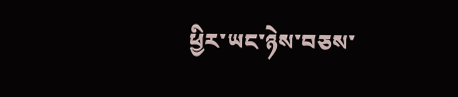ཕྱིར་ཡང་ཉེས་བཅས་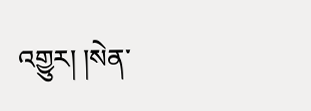འགྱུར། །སེན་